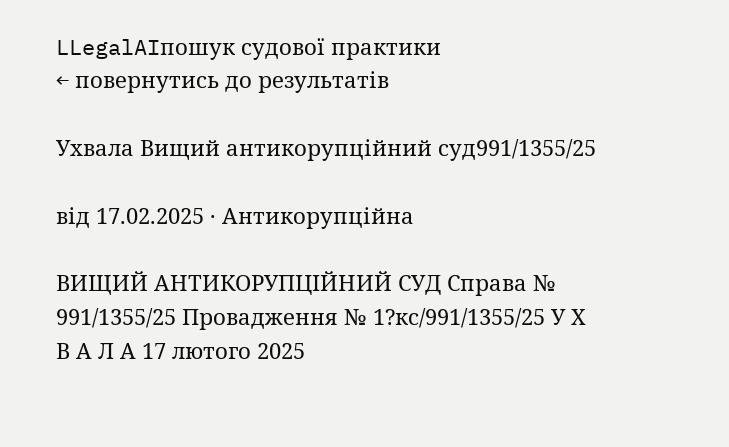LLegalAIпошук судової практики
← повернутись до результатів

Ухвала Вищий антикорупційний суд991/1355/25

від 17.02.2025 · Антикорупційна

ВИЩИЙ АНТИКОРУПЦІЙНИЙ СУД Справа № 991/1355/25 Провадження № 1?кс/991/1355/25 У Х В А Л А 17 лютого 2025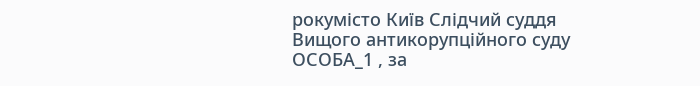рокумісто Київ Слідчий суддя Вищого антикорупційного суду ОСОБА_1 , за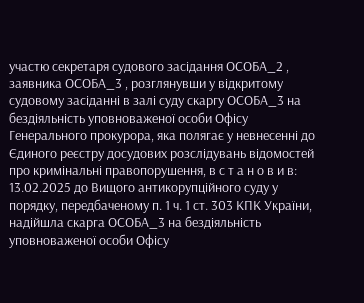участю секретаря судового засідання ОСОБА_2 , заявника ОСОБА_3 , розглянувши у відкритому судовому засіданні в залі суду скаргу ОСОБА_3 на бездіяльність уповноваженої особи Офісу Генерального прокурора, яка полягає у невнесенні до Єдиного реєстру досудових розслідувань відомостей про кримінальні правопорушення, в с т а н о в и в: 13.02.2025 до Вищого антикорупційного суду у порядку, передбаченому п. 1 ч. 1 ст. 303 КПК України, надійшла скарга ОСОБА_3 на бездіяльність уповноваженої особи Офісу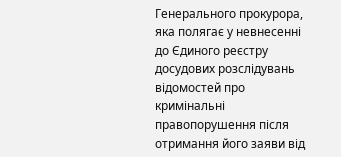Генерального прокурора, яка полягає у невнесенні до Єдиного реєстру досудових розслідувань відомостей про кримінальні правопорушення після отримання його заяви від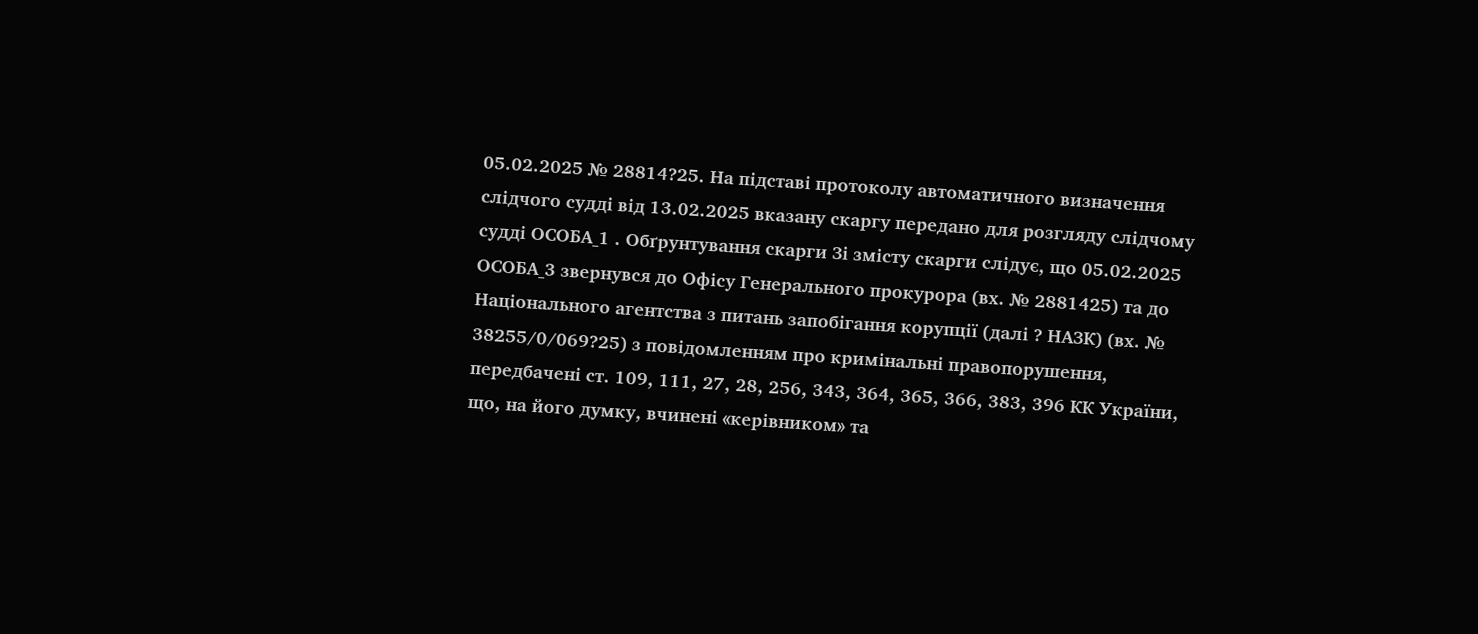05.02.2025 № 28814?25. На підставі протоколу автоматичного визначення слідчого судді від 13.02.2025 вказану скаргу передано для розгляду слідчому судді ОСОБА_1 . Обґрунтування скарги Зі змісту скарги слідує, що 05.02.2025 ОСОБА_3 звернувся до Офісу Генерального прокурора (вх. № 2881425) та до Національного агентства з питань запобігання корупції (далі ? НАЗК) (вх. № 38255/0/069?25) з повідомленням про кримінальні правопорушення, передбачені ст. 109, 111, 27, 28, 256, 343, 364, 365, 366, 383, 396 КК України, що, на його думку, вчинені «керівником» та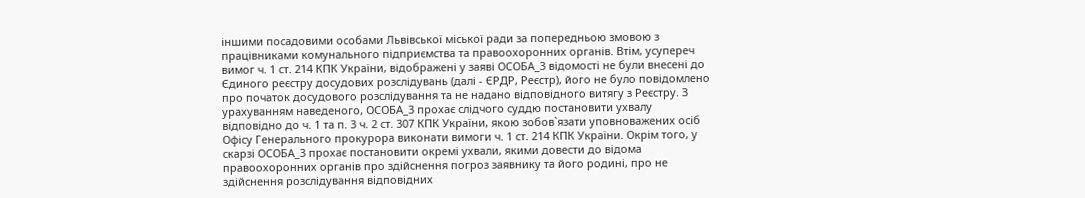іншими посадовими особами Львівської міської ради за попередньою змовою з працівниками комунального підприємства та правоохоронних органів. Втім, усупереч вимог ч. 1 ст. 214 КПК України, відображені у заяві ОСОБА_3 відомості не були внесені до Єдиного реєстру досудових розслідувань (далі - ЄРДР, Реєстр), його не було повідомлено про початок досудового розслідування та не надано відповідного витягу з Реєстру. З урахуванням наведеного, ОСОБА_3 прохає слідчого суддю постановити ухвалу відповідно до ч. 1 та п. 3 ч. 2 ст. 307 КПК України, якою зобов`язати уповноважених осіб Офісу Генерального прокурора виконати вимоги ч. 1 ст. 214 КПК України. Окрім того, у скарзі ОСОБА_3 прохає постановити окремі ухвали, якими довести до відома правоохоронних органів про здійснення погроз заявнику та його родині, про не здійснення розслідування відповідних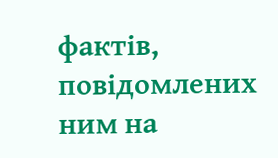фактів, повідомлених ним на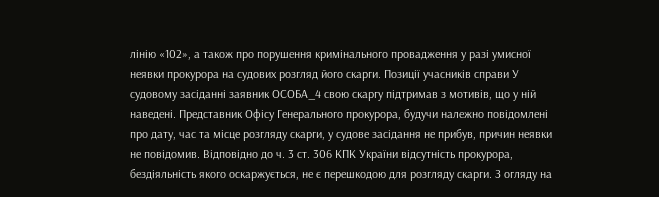лінію «102», а також про порушення кримінального провадження у разі умисної неявки прокурора на судових розгляд його скарги. Позиції учасників справи У судовому засіданні заявник ОСОБА_4 свою скаргу підтримав з мотивів, що у ній наведені. Представник Офісу Генерального прокурора, будучи належно повідомлені про дату, час та місце розгляду скарги, у судове засідання не прибув, причин неявки не повідомив. Відповідно до ч. 3 ст. 306 КПК України відсутність прокурора, бездіяльність якого оскаржується, не є перешкодою для розгляду скарги. З огляду на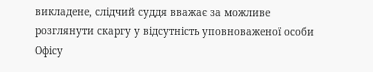викладене, слідчий суддя вважає за можливе розглянути скаргу у відсутність уповноваженої особи Офісу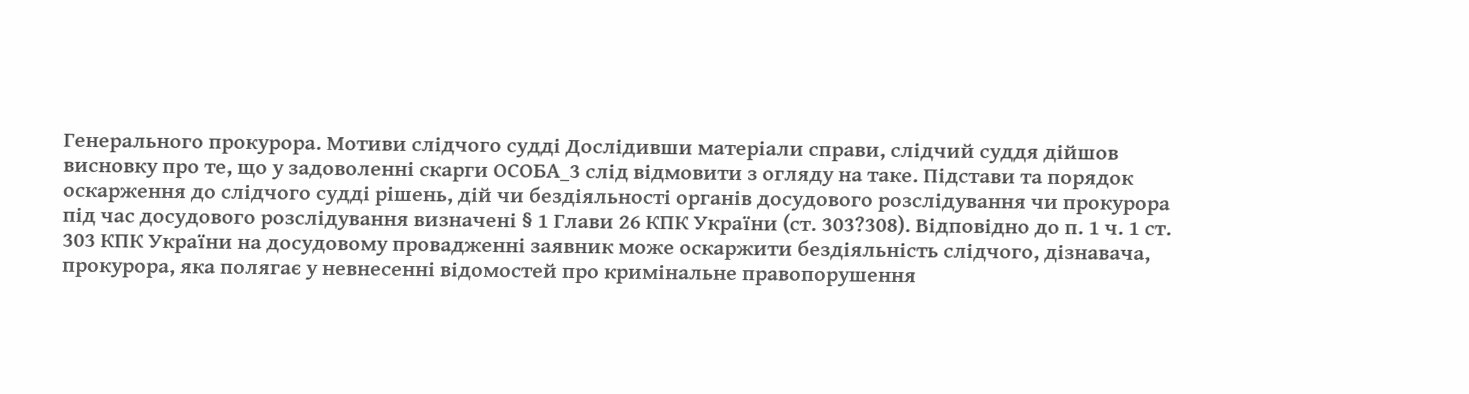Генерального прокурора. Мотиви слідчого судді Дослідивши матеріали справи, слідчий суддя дійшов висновку про те, що у задоволенні скарги ОСОБА_3 слід відмовити з огляду на таке. Підстави та порядок оскарження до слідчого судді рішень, дій чи бездіяльності органів досудового розслідування чи прокурора під час досудового розслідування визначені § 1 Глави 26 КПК України (ст. 303?308). Відповідно до п. 1 ч. 1 ст. 303 КПК України на досудовому провадженні заявник може оскаржити бездіяльність слідчого, дізнавача, прокурора, яка полягає у невнесенні відомостей про кримінальне правопорушення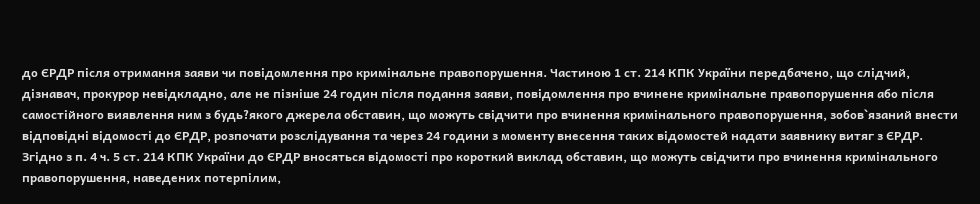до ЄРДР після отримання заяви чи повідомлення про кримінальне правопорушення. Частиною 1 ст. 214 КПК України передбачено, що слідчий, дізнавач, прокурор невідкладно, але не пізніше 24 годин після подання заяви, повідомлення про вчинене кримінальне правопорушення або після самостійного виявлення ним з будь?якого джерела обставин, що можуть свідчити про вчинення кримінального правопорушення, зобов`язаний внести відповідні відомості до ЄРДР, розпочати розслідування та через 24 години з моменту внесення таких відомостей надати заявнику витяг з ЄРДР. Згідно з п. 4 ч. 5 ст. 214 КПК України до ЄРДР вносяться відомості про короткий виклад обставин, що можуть свідчити про вчинення кримінального правопорушення, наведених потерпілим,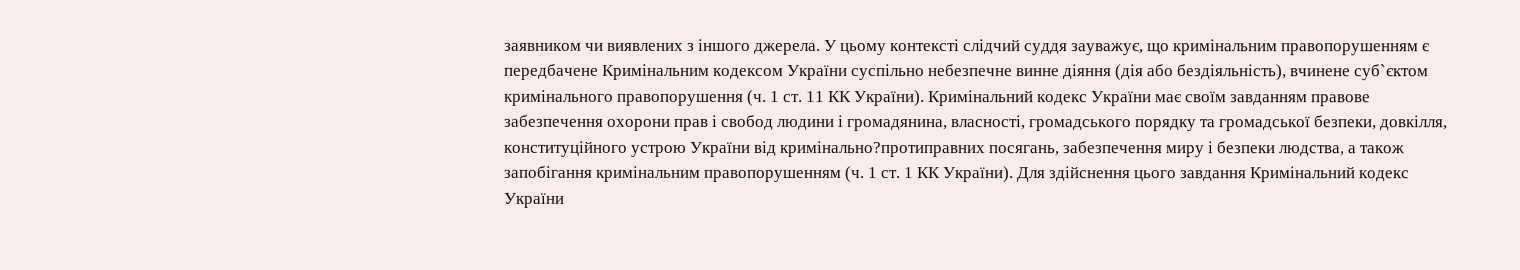заявником чи виявлених з іншого джерела. У цьому контексті слідчий суддя зауважує, що кримінальним правопорушенням є передбачене Кримінальним кодексом України суспільно небезпечне винне діяння (дія або бездіяльність), вчинене суб`єктом кримінального правопорушення (ч. 1 ст. 11 КК України). Кримінальний кодекс України має своїм завданням правове забезпечення охорони прав і свобод людини і громадянина, власності, громадського порядку та громадської безпеки, довкілля, конституційного устрою України від кримінально?протиправних посягань, забезпечення миру і безпеки людства, а також запобігання кримінальним правопорушенням (ч. 1 ст. 1 КК України). Для здійснення цього завдання Кримінальний кодекс України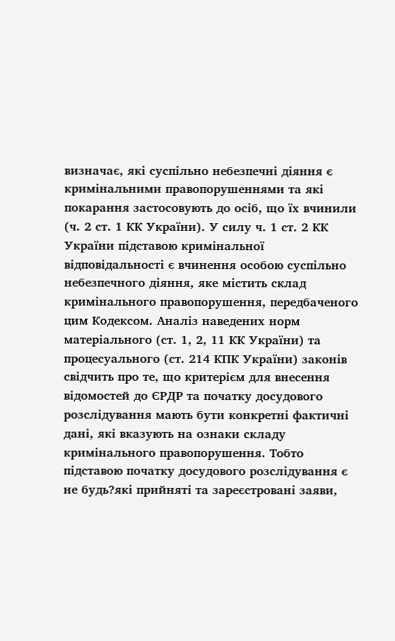визначає, які суспільно небезпечні діяння є кримінальними правопорушеннями та які покарання застосовують до осіб, що їх вчинили (ч. 2 ст. 1 КК України). У силу ч. 1 ст. 2 КК України підставою кримінальної відповідальності є вчинення особою суспільно небезпечного діяння, яке містить склад кримінального правопорушення, передбаченого цим Кодексом. Аналіз наведених норм матеріального (ст. 1, 2, 11 КК України) та процесуального (ст. 214 КПК України) законів свідчить про те, що критерієм для внесення відомостей до ЄРДР та початку досудового розслідування мають бути конкретні фактичні дані, які вказують на ознаки складу кримінального правопорушення. Тобто підставою початку досудового розслідування є не будь?які прийняті та зареєстровані заяви,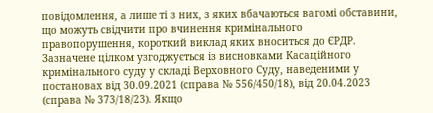повідомлення, а лише ті з них, з яких вбачаються вагомі обставини, що можуть свідчити про вчинення кримінального правопорушення, короткий виклад яких вноситься до ЄРДР. Зазначене цілком узгоджується із висновками Касаційного кримінального суду у складі Верховного Суду, наведеними у постановах від 30.09.2021 (справа № 556/450/18), від 20.04.2023 (справа № 373/18/23). Якщо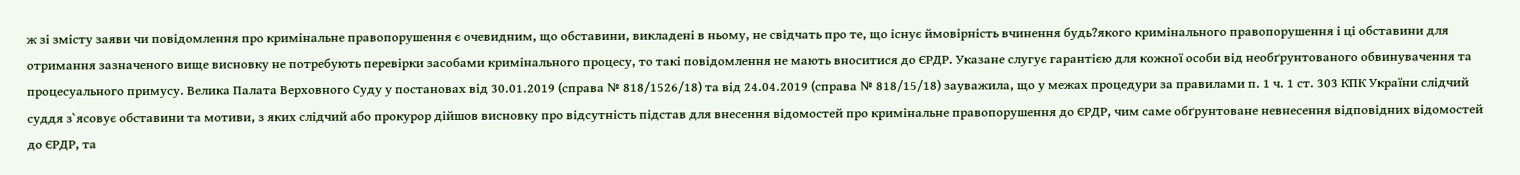ж зі змісту заяви чи повідомлення про кримінальне правопорушення є очевидним, що обставини, викладені в ньому, не свідчать про те, що існує ймовірність вчинення будь?якого кримінального правопорушення і ці обставини для отримання зазначеного вище висновку не потребують перевірки засобами кримінального процесу, то такі повідомлення не мають вноситися до ЄРДР. Указане слугує гарантією для кожної особи від необґрунтованого обвинувачення та процесуального примусу. Велика Палата Верховного Суду у постановах від 30.01.2019 (справа № 818/1526/18) та від 24.04.2019 (справа № 818/15/18) зауважила, що у межах процедури за правилами п. 1 ч. 1 ст. 303 КПК України слідчий суддя з`ясовує обставини та мотиви, з яких слідчий або прокурор дійшов висновку про відсутність підстав для внесення відомостей про кримінальне правопорушення до ЄРДР, чим саме обґрунтоване невнесення відповідних відомостей до ЄРДР, та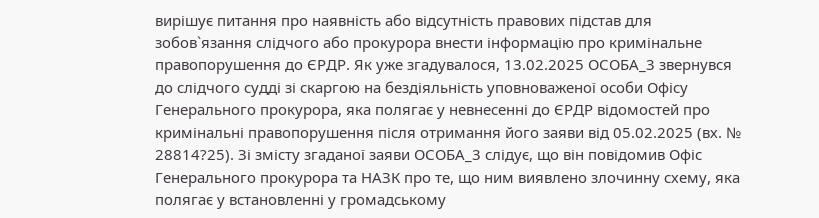вирішує питання про наявність або відсутність правових підстав для зобов`язання слідчого або прокурора внести інформацію про кримінальне правопорушення до ЄРДР. Як уже згадувалося, 13.02.2025 ОСОБА_3 звернувся до слідчого судді зі скаргою на бездіяльність уповноваженої особи Офісу Генерального прокурора, яка полягає у невнесенні до ЄРДР відомостей про кримінальні правопорушення після отримання його заяви від 05.02.2025 (вх. № 28814?25). Зі змісту згаданої заяви ОСОБА_3 слідує, що він повідомив Офіс Генерального прокурора та НАЗК про те, що ним виявлено злочинну схему, яка полягає у встановленні у громадському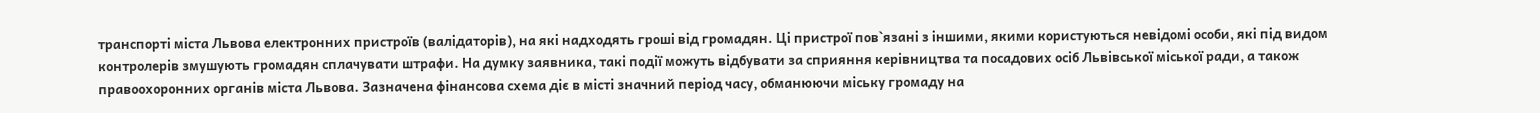транспорті міста Львова електронних пристроїв (валідаторів), на які надходять гроші від громадян. Ці пристрої пов`язані з іншими, якими користуються невідомі особи, які під видом контролерів змушують громадян сплачувати штрафи. На думку заявника, такі події можуть відбувати за сприяння керівництва та посадових осіб Львівської міської ради, а також правоохоронних органів міста Львова. Зазначена фінансова схема діє в місті значний період часу, обманюючи міську громаду на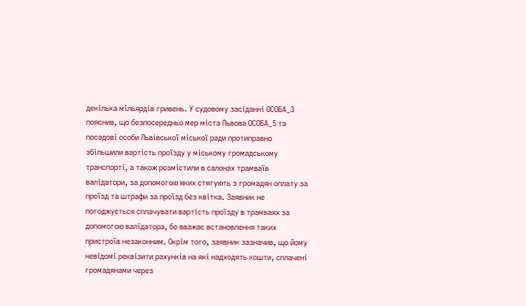декілька мільярдів гривень. У судовому засіданні ОСОБА_3 пояснив, що безпосередньо мер міста Львова ОСОБА_5 та посадові особи Львівської міської ради протиправно збільшили вартість проїзду у міському громадському транспорті, а також розмістили в салонах трамваїв валідатори, за допомогою яких стягують з громадян оплату за проїзд та штрафи за проїзд без квітка. Заявник не погоджується сплачувати вартість проїзду в трамваях за допомогою валідатора, бо вважає встановлення таких пристроїв незаконним. Окрім того, заявник зазначив, що йому невідомі реквізити рахунків на які надходять кошти, сплачені громадянами через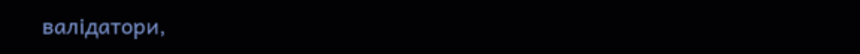валідатори,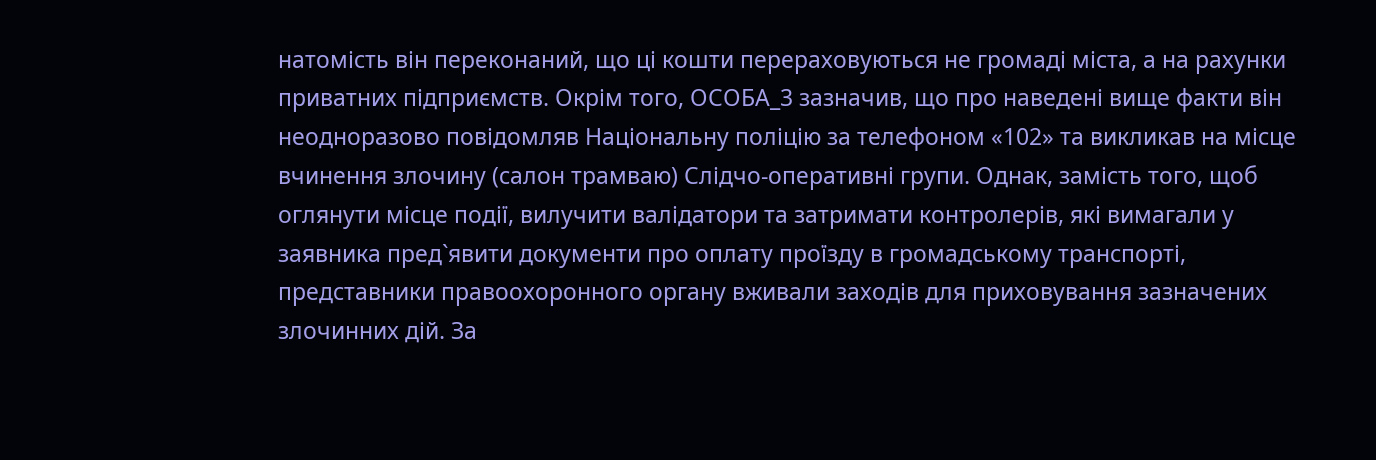натомість він переконаний, що ці кошти перераховуються не громаді міста, а на рахунки приватних підприємств. Окрім того, ОСОБА_3 зазначив, що про наведені вище факти він неодноразово повідомляв Національну поліцію за телефоном «102» та викликав на місце вчинення злочину (салон трамваю) Слідчо-оперативні групи. Однак, замість того, щоб оглянути місце події, вилучити валідатори та затримати контролерів, які вимагали у заявника пред`явити документи про оплату проїзду в громадському транспорті, представники правоохоронного органу вживали заходів для приховування зазначених злочинних дій. За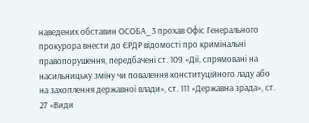наведених обставин ОСОБА_3 прохав Офіс Генерального прокурора внести до ЄРДР відомості про кримінальні правопорушення, передбачені ст. 109 «Дії, спрямовані на насильницьку зміну чи повалення конституційного ладу або на захоплення державної влади», ст. 111 «Державна зрада», ст. 27 «Види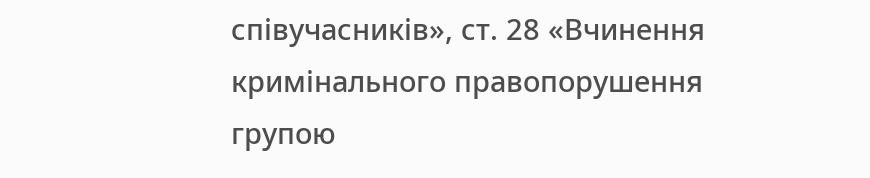співучасників», ст. 28 «Вчинення кримінального правопорушення групою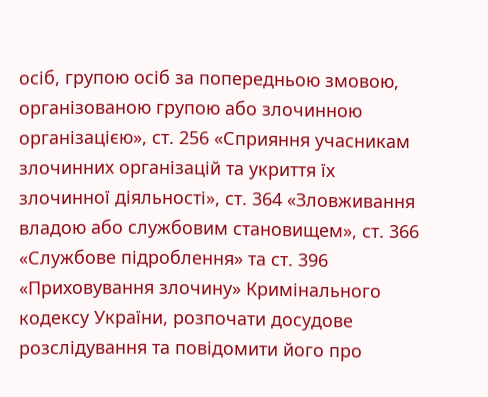осіб, групою осіб за попередньою змовою, організованою групою або злочинною організацією», ст. 256 «Сприяння учасникам злочинних організацій та укриття їх злочинної діяльності», ст. 364 «Зловживання владою або службовим становищем», ст. 366 «Службове підроблення» та ст. 396 «Приховування злочину» Кримінального кодексу України, розпочати досудове розслідування та повідомити його про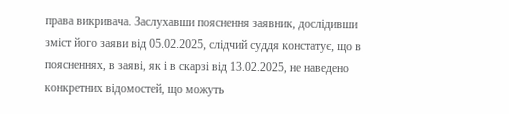права викривача. Заслухавши пояснення заявник, дослідивши зміст його заяви від 05.02.2025, слідчий суддя констатує, що в поясненнях, в заяві, як і в скарзі від 13.02.2025, не наведено конкретних відомостей, що можуть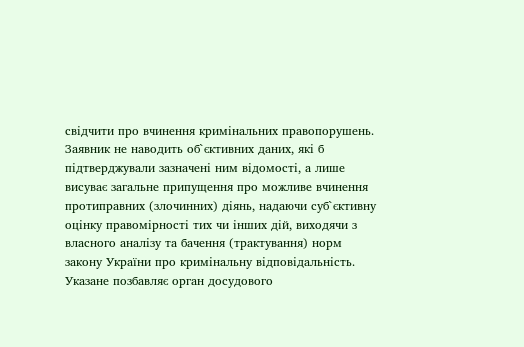свідчити про вчинення кримінальних правопорушень. Заявник не наводить об`єктивних даних, які б підтверджували зазначені ним відомості, а лише висуває загальне припущення про можливе вчинення протиправних (злочинних) діянь, надаючи суб`єктивну оцінку правомірності тих чи інших дій, виходячи з власного аналізу та бачення (трактування) норм закону України про кримінальну відповідальність. Указане позбавляє орган досудового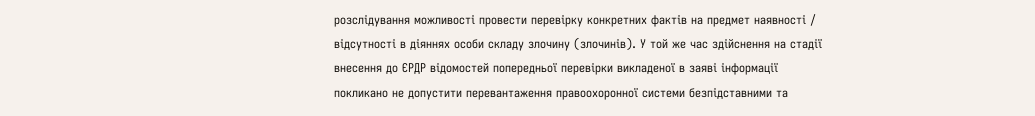розслідування можливості провести перевірку конкретних фактів на предмет наявності / відсутності в діяннях особи складу злочину (злочинів). У той же час здійснення на стадії внесення до ЄРДР відомостей попередньої перевірки викладеної в заяві інформації покликано не допустити перевантаження правоохоронної системи безпідставними та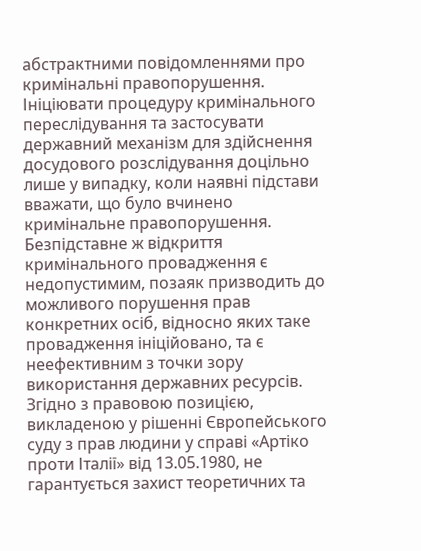абстрактними повідомленнями про кримінальні правопорушення. Ініціювати процедуру кримінального переслідування та застосувати державний механізм для здійснення досудового розслідування доцільно лише у випадку, коли наявні підстави вважати, що було вчинено кримінальне правопорушення. Безпідставне ж відкриття кримінального провадження є недопустимим, позаяк призводить до можливого порушення прав конкретних осіб, відносно яких таке провадження ініційовано, та є неефективним з точки зору використання державних ресурсів. Згідно з правовою позицією, викладеною у рішенні Європейського суду з прав людини у справі «Артіко проти Італії» від 13.05.1980, не гарантується захист теоретичних та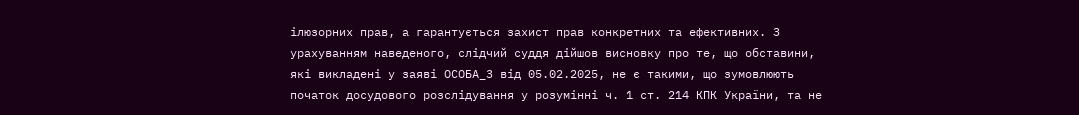ілюзорних прав, а гарантується захист прав конкретних та ефективних. З урахуванням наведеного, слідчий суддя дійшов висновку про те, що обставини, які викладені у заяві ОСОБА_3 від 05.02.2025, не є такими, що зумовлюють початок досудового розслідування у розумінні ч. 1 ст. 214 КПК України, та не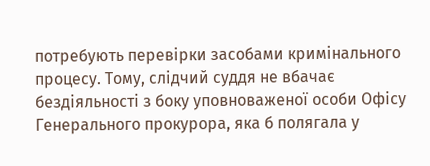потребують перевірки засобами кримінального процесу. Тому, слідчий суддя не вбачає бездіяльності з боку уповноваженої особи Офісу Генерального прокурора, яка б полягала у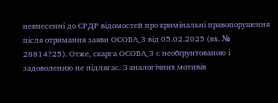невнесенні до ЄРДР відомостей про кримінальні правопорушення після отримання заяви ОСОБА_3 від 05.02.2025 (вх. № 28814?25). Отже, скарга ОСОБА_3 є необґрунтованою і задоволенню не підлягає. З аналогічних мотивів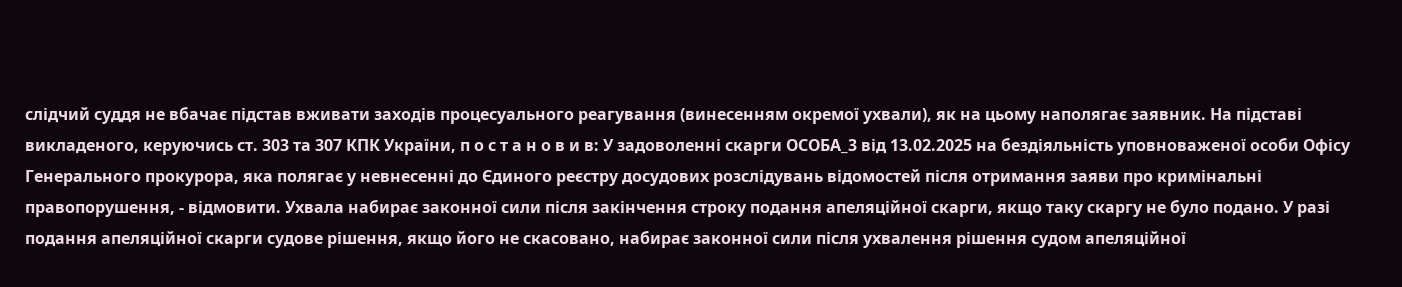слідчий суддя не вбачає підстав вживати заходів процесуального реагування (винесенням окремої ухвали), як на цьому наполягає заявник. На підставі викладеного, керуючись ст. 303 та 307 КПК України, п о с т а н о в и в: У задоволенні скарги ОСОБА_3 від 13.02.2025 на бездіяльність уповноваженої особи Офісу Генерального прокурора, яка полягає у невнесенні до Єдиного реєстру досудових розслідувань відомостей після отримання заяви про кримінальні правопорушення, - відмовити. Ухвала набирає законної сили після закінчення строку подання апеляційної скарги, якщо таку скаргу не було подано. У разі подання апеляційної скарги судове рішення, якщо його не скасовано, набирає законної сили після ухвалення рішення судом апеляційної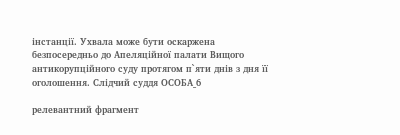інстанції. Ухвала може бути оскаржена безпосередньо до Апеляційної палати Вищого антикорупційного суду протягом п`яти днів з дня її оголошення. Слідчий суддя ОСОБА_6

релевантний фрагмент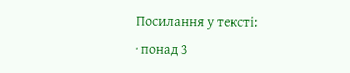Посилання у тексті:
· понад 3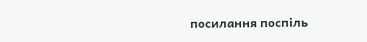посилання поспіль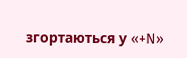згортаються у «+N»